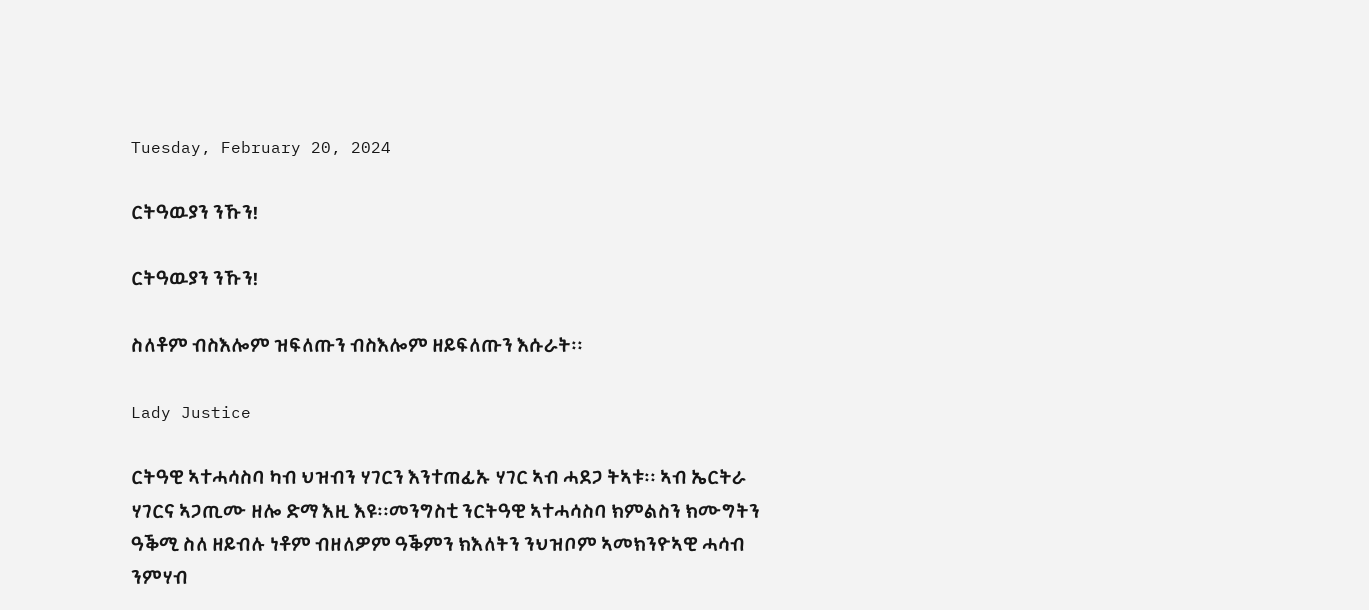Tuesday, February 20, 2024

ርትዓዉያን ንኹን!

ርትዓዉያን ንኹን!

ስለቶም ብስእሎም ዝፍለጡን ብስእሎም ዘይፍለጡን እሱራት፡፡

Lady Justice

ርትዓዊ ኣተሓሳስባ ካብ ህዝብን ሃገርን እንተጠፊኡ ሃገር ኣብ ሓደጋ ትኣቱ፡፡ ኣብ ኤርትራ ሃገርና ኣጋጢሙ ዘሎ ድማ እዚ እዩ፡፡መንግስቲ ንርትዓዊ ኣተሓሳስባ ክምልስን ክሙግትን ዓቕሚ ስለ ዘይብሉ ነቶም ብዘለዎም ዓቕምን ክእለትን ንህዝቦም ኣመክንዮኣዊ ሓሳብ ንምሃብ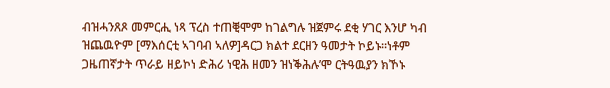ብዝሓንጸጾ መምርሒ ነጻ ፕረስ ተጠቒሞም ከገልግሉ ዝጀምሩ ደቂ ሃገር እንሆ ካብ ዝጨዉዮም [ማእሰርቲ ኣገባብ ኣለዎ]ዳርጋ ክልተ ደርዘን ዓመታት ኮይኑ፡፡ነቶም ጋዜጠኛታት ጥራይ ዘይኮነ ድሕሪ ነዊሕ ዘመን ዝነቕሕሉ’ሞ ርትዓዉያን ክኾኑ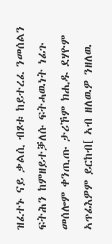ዝፈተኑ ናይ ቃልሲ ብጾቱ ከይተረፈ ንመሰልን ፍትሕን ከምዘይተቓለሱ ፍትሓዉነት ነፊጉ መሰሎም ቀንጢጡ ታሪኾም ክሒዱ ደሃዮም ኣጥፊእዎም ይርከብ[ ኣብ ዘለዉዎ ንዘለዉ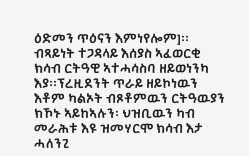ዕድመን ጥዕናን እምነየሎም]፡፡ብጻይነት ተጋዳላይ እሰያስ ኣፈወርቂ ክሳብ ርትዓዊ ኣተሓሳስባ ዘይወነንካ እያ፡፡ፕረዚደንት ጥራይ ዘይኮነዉን እቶም ካልኦት ብጾቶምዉን ርትዓዉያን ክኾኑ ኣይከኣሉን፡ ህዝቢዉን ካብ መራሕቱ እዩ ዝመሃርሞ ክሳብ እታ ሓለንጊ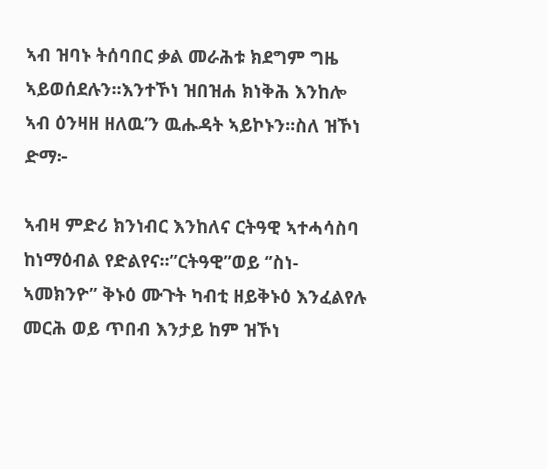ኣብ ዝባኑ ትሰባበር ቃል መራሕቱ ክደግም ግዜ ኣይወሰደሉን፡፡እንተኾነ ዝበዝሐ ክነቅሕ እንከሎ ኣብ ዕንዛዘ ዘለዉ’ን ዉሑዳት ኣይኮኑን፡፡ስለ ዝኾነ ድማ፦

ኣብዛ ምድሪ ክንነብር እንከለና ርትዓዊ ኣተሓሳስባ ከነማዕብል የድልየና፡፡’’ርትዓዊ’’ወይ ‘’ስነ-ኣመክንዮ’’ ቅኑዕ ሙጉት ካብቲ ዘይቅኑዕ እንፈልየሉ መርሕ ወይ ጥበብ እንታይ ከም ዝኾነ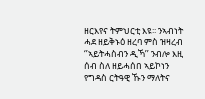ዘርእየና ትምህርቲ እዩ፡፡ ንኣብነት ሓደ ዘይቅኑዕ ዘረባ ምስ ዝዛረብ ‘’ኣይትሓስብን ዲኻ’’ ንብሎ እዚ ሰብ ስለ ዘይሓሰበ ኣይኮነን የግዳስ ርትዓዊ ኹን ማለትና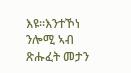እዩ፡፡እንተኾነ ንሎሚ ኣብ ጽሑፈት መታን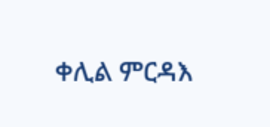ቀሊል ምርዳእ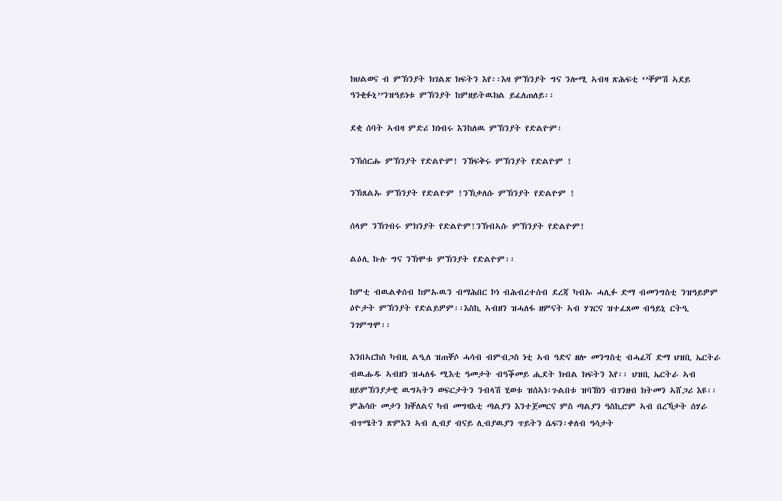ክህልወና ብ ምኽንያት ክገልጽ ክፍትን እየ፡፡እዛ ምኽንያት ግና ንሎሚ ኣብዛ ጽሕፍቲ ‘’ቐምሽ ኣደይ ዓንቂፉኒ’’ንዝዓይነቱ ምኽንያት ከምዘይትዉክል ይፈለጠለይ፡፡

ደቂ ሰባት ኣብዛ ምድሪ ክነብሩ እንከለዉ ምኽንያት የድልዮም፡

ንኽሰርሑ ምኽንያት የድልዮም! ንኸፍቅሩ ምኽንያት የድልዮም !

ንኽጸልኡ ምኽንያት የድልዮም !ንኽቃለሱ ምኽንያት የድልዮም !

ሰላም ንኽገብሩ ምክንያት የድልዮም!ንኽብኣሱ ምኽንያት የድልዮም!

ልዕሊ ኩሉ ግና ንኽሞቱ ምኽንያት የድልዮም፡፡

ከምቲ ብዉልቀሰብ ከምኡዉን ብማሕበር ኮነ ብሕብረተሰብ ደረጃ ካብኡ ሓሊፉ ድማ ብመንግስቲ ንዝዓይዎም ዕዮታት ምኽንያት የድልይዎም፡፡እስኪ ኣብዘን ዝሓለፋ ዘምናት ኣብ ሃገርና ዝተፈጸመ ብዓይኒ ርትዒ ንገምግሞ፡፡

እንበኣርከስ ካብዚ ልዒለ ዝጠቐሶ ሓሳብ ብምብጋስ ነቲ ኣብ ዓድና ዘሎ መንግስቲ ብሓፈሻ ድማ ህዝቢ ኤርትራ ብዉሑዱ ኣብዘን ዝሓለፋ ሚእቲ ዓመታት ብዓቕመይ ሒደት ክብል ክፍትን እየ፡፡ ህዝቢ ኤርትራ ኣብ ዘይምኽንያታዊ ዉግኣትን ወፍርታትን ንብላሽ ሂወቱ ዝሰኣነ፡ጉልበቱ ዝባኸነን ብገንዘብ ክትመን ኣሸጋሪ እዩ፡፡ምሕሳቡ መታን ክቐለልና ካብ መግዛእቲ ጣልያን እንተጀመርና ምስ ጣልያን ዓስኪሮም ኣብ በረኻታት ሰሃራ ብጥሜትን ጽምእን ኣብ ሊብያ ብናይ ሊብያዉያን ጥይትን ሴፍን፡ቀለብ ዓሳታት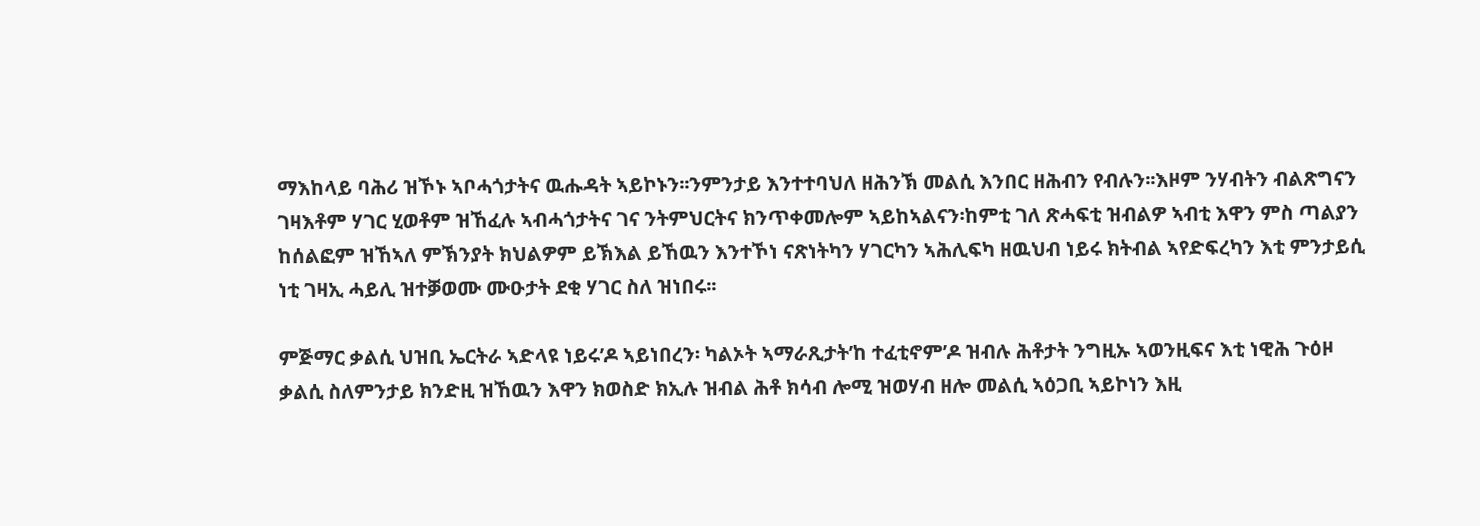ማእከላይ ባሕሪ ዝኾኑ ኣቦሓጎታትና ዉሑዳት ኣይኮኑን፡፡ንምንታይ እንተተባህለ ዘሕንኽ መልሲ እንበር ዘሕብን የብሉን፡፡እዞም ንሃብትን ብልጽግናን ገዛእቶም ሃገር ሂወቶም ዝኸፈሉ ኣብሓጎታትና ገና ንትምህርትና ክንጥቀመሎም ኣይከኣልናን፡ከምቲ ገለ ጽሓፍቲ ዝብልዎ ኣብቲ እዋን ምስ ጣልያን ከሰልፎም ዝኸኣለ ምኽንያት ክህልዎም ይኽእል ይኸዉን እንተኾነ ናጽነትካን ሃገርካን ኣሕሊፍካ ዘዉህብ ነይሩ ክትብል ኣየድፍረካን እቲ ምንታይሲ ነቲ ገዛኢ ሓይሊ ዝተቓወሙ ሙዑታት ደቂ ሃገር ስለ ዝነበሩ፡፡

ምጅማር ቃልሲ ህዝቢ ኤርትራ ኣድላዩ ነይሩ’ዶ ኣይነበረን፡ ካልኦት ኣማራጺታት’ከ ተፈቲኖም’ዶ ዝብሉ ሕቶታት ንግዚኡ ኣወንዚፍና እቲ ነዊሕ ጉዕዞ ቃልሲ ስለምንታይ ክንድዚ ዝኸዉን እዋን ክወስድ ክኢሉ ዝብል ሕቶ ክሳብ ሎሚ ዝወሃብ ዘሎ መልሲ ኣዕጋቢ ኣይኮነን እዚ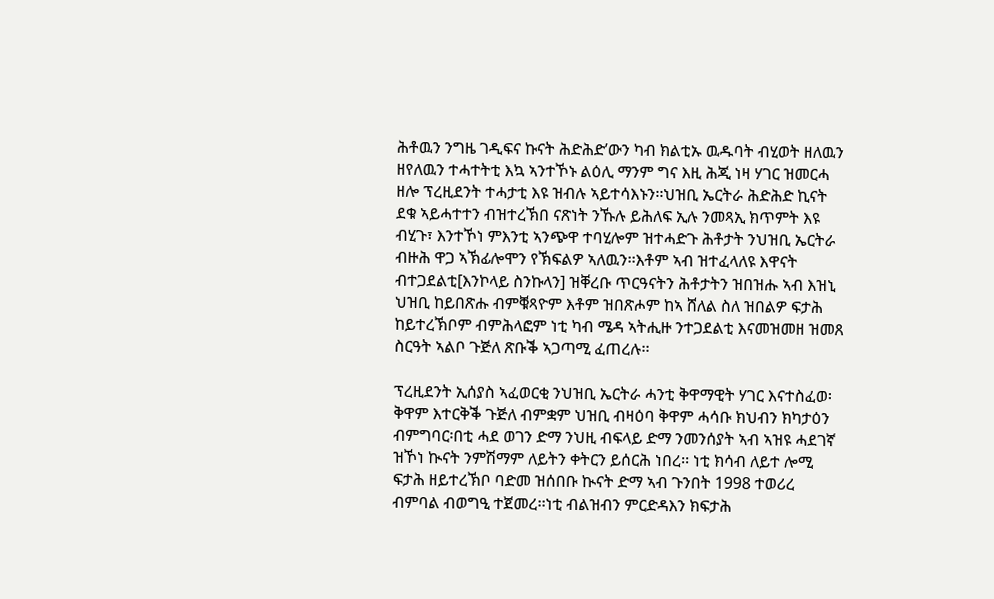ሕቶዉን ንግዜ ገዲፍና ኩናት ሕድሕድ’ውን ካብ ክልቲኡ ዉዱባት ብሂወት ዘለዉን ዘየለዉን ተሓተትቲ እኳ ኣንተኾኑ ልዕሊ ማንም ግና እዚ ሕጂ ነዛ ሃገር ዝመርሓ ዘሎ ፕረዚደንት ተሓታቲ እዩ ዝብሉ ኣይተሳእኑን፡፡ህዝቢ ኤርትራ ሕድሕድ ኪናት ደቁ ኣይሓተተን ብዝተረኽበ ናጽነት ንኹሉ ይሕለፍ ኢሉ ንመጻኢ ክጥምት እዩ ብሂጉ፣ እንተኾነ ምእንቲ ኣንጭዋ ተባሂሎም ዝተሓድጉ ሕቶታት ንህዝቢ ኤርትራ ብዙሕ ዋጋ ኣኽፊሎሞን የኽፍልዎ ኣለዉን፡፡እቶም ኣብ ዝተፈላለዩ እዋናት ብተጋደልቲ[እንኮላይ ስንኩላን] ዝቐረቡ ጥርዓናትን ሕቶታትን ዝበዝሑ ኣብ እዝኒ ህዝቢ ከይበጽሑ ብምቑጻዮም እቶም ዝበጽሖም ከኣ ሸለል ስለ ዝበልዎ ፍታሕ ከይተረኽቦም ብምሕላፎም ነቲ ካብ ሜዳ ኣትሒዙ ንተጋደልቲ እናመዝመዘ ዝመጸ ስርዓት ኣልቦ ጉጅለ ጽቡቕ ኣጋጣሚ ፈጠረሉ፡፡

ፕረዚደንት ኢሰያስ ኣፈወርቂ ንህዝቢ ኤርትራ ሓንቲ ቅዋማዊት ሃገር እናተስፈወ፡ ቅዋም እተርቅቕ ጉጅለ ብምቋም ህዝቢ ብዛዕባ ቅዋም ሓሳቡ ክህብን ክካታዕን ብምግባር፡በቲ ሓደ ወገን ድማ ንህዚ ብፍላይ ድማ ንመንሰያት ኣብ ኣዝዩ ሓደገኛ ዝኾነ ኲናት ንምሽማም ለይትን ቀትርን ይሰርሕ ነበረ፡፡ ነቲ ክሳብ ለይተ ሎሚ ፍታሕ ዘይተረኽቦ ባድመ ዝሰበቡ ኲናት ድማ ኣብ ጉንበት 1998 ተወሪረ ብምባል ብወግዒ ተጀመረ፡፡ነቲ ብልዝብን ምርድዳእን ክፍታሕ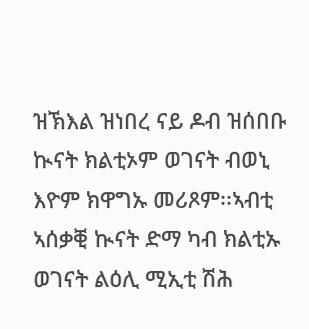ዝኽእል ዝነበረ ናይ ዶብ ዝሰበቡ ኲናት ክልቲኦም ወገናት ብወኒ እዮም ክዋግኡ መሪጾም፡፡ኣብቲ ኣሰቃቒ ኲናት ድማ ካብ ክልቲኡ ወገናት ልዕሊ ሚኢቲ ሽሕ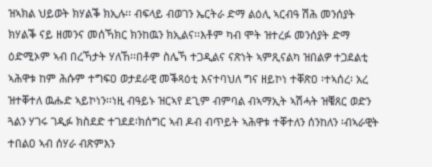ዝኣክል ህይወት ክሃልቕ ክኢሉ፡፡ ብፍላይ ብወገን ኤርትራ ድማ ልዕሊ ኣርብዓ ሽሕ መንሰያት ክሃልቕ ናይ ዘመንና መሰኻክር ክንከዉን ክኢልና፡፡እቶም ካብ ሞት ዝተረፉ መንሰያት ድማ ዕድሚኦም ኣብ በረኻታት ሃለኸ፡፡በቶም ስሌኻ ተጋዲልና ናጽነት ኣምጺናልካ ዝበልዎ ተጋደልቲ ኣሕዋቱ ከም ሕሱም ተግፍዐ ወታደራዊ መቕጻዕቲ እናተባህለ ግና ዘይኮነ ተቐጽዐ ፡ተኣሰረ፡ አረ ዝተቐተለ ዉሑድ ኣይኮነን፡፡ነዚ ብዓይኑ ዝርኣየ ደጊም ብምባል ብኣማኢት ኣሽሓት ዝቑጸር ወድን ጓልን ሃገሩ ገዲፉ ክስደድ ተገደደ፡ክሰግር ኣብ ዶብ ብጥይት ኣሕዋቱ ተቐተለን ሰንከለን ፡ብኣራዊት ተበልዐ ኣብ ሰሃራ ብጽምእን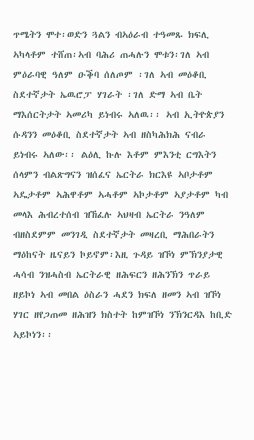ጥሜትን ሞተ፡ወድን ጓልን ብኣዕራብ ተዓመጹ ክፍሊ ኣካላቶም ተሸጠ፡ኣብ ባሕሪ ጠሓሉን ሞቱን፡ገለ ኣብ ምዕራባዊ ዓለም ዑቕባ ሰለጦም ፡ገለ ኣብ መዕቆቢ ስደተኛታት ኤዉሮፓ ሃገራት ፡ገለ ድማ ኣብ ቤት ማእሰርትታት ኣመሪካ ይነብሩ ኣለዉ፡፡ ኣብ ኢትዮጵያን ሱዳንን መዕቆቢ ስደተኛታት ኣብ ዘስካሕክሕ ናብራ ይነብሩ ኣለው፡፡ ልዕሊ ኩሉ እቶም ምእንቲ ርግእትን ሰላምን ብልጽግናን ዝሰፈና ኤርትራ ክርእዩ ኣቦታቶም ኣዴታቶም ኣሕዋቶም ኣሓቶም ኣኮታቶም ኣያታቶም ካብ መላእ ሕብረተሰብ ዝኸፈሉ ኣህዛብ ኤርትራ ንዓለም ብዘስደምም መንገዲ ስደተኛታት መዛረቢ ማሕበራትን ማዕከናት ዜናይን ኮይኖም፡እዚ ጉዳይ ዝኾነ ምኽንያታዊ ሓሳብ ንዝሓስብ ኤርትራዊ ዘሕፍርን ዘሕንኽን ጥራይ ዘይኮነ ኣብ መበል ዕስራን ሓደን ክፍለ ዘመን ኣብ ዝኾነ ሃገር ዘየጋጠመ ዘሕዝን ክስተት ከምዝኾነ ንኽንርዳእ ከቢድ ኣይኮነን፡፡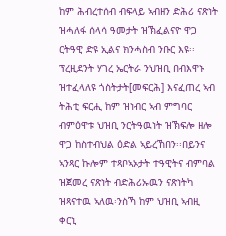ከም ሕብረተሰብ ብፍላይ ኣብዘን ድሕሪ ናጽነት ዝሓለፋ ሰላሳ ዓመታት ዝኽፈልናዮ ዋጋ ርትዓዊ ድዩ ኢልና ክንሓስብ ንቡር እዩ፡፡ ፕረዚደንት ሃገረ ኤርትራ ንህዝቢ በብእዋኑ ዝተፈላለዩ ጎስትታት[መፍርሕ] እናፈጠረ ኣብ ትሕቲ ፍርሒ ከም ዝነብር ኣብ ምግባር ብምዕዋቱ ህዝቢ ንርትዓዉነት ዝኽፍሎ ዘሎ ዋጋ ከስተብህል ዕድል ኣይረኸበን፡፡በይንና ኣንጻር ኩሎም ተጻቦኣኦታት ተዓዊትና ብምባል ዝጀመረ ናጽነት ብድሕሪኡዉን ናጽነትካ ዝጻናተዉ ኣለዉ፡ንስኻ ከም ህዝቢ ኣብዚ ቀርኒ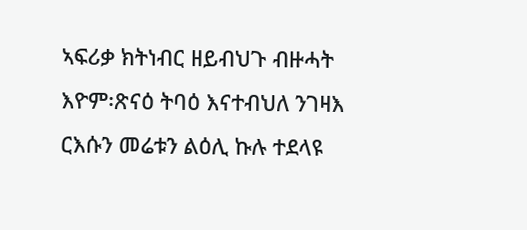ኣፍሪቃ ክትነብር ዘይብህጉ ብዙሓት እዮም፡ጽናዕ ትባዕ እናተብህለ ንገዛእ ርእሱን መሬቱን ልዕሊ ኩሉ ተደላዩ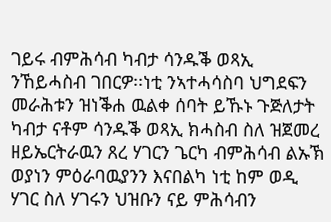ገይሩ ብምሕሳብ ካብታ ሳንዱቕ ወጻኢ ንኸይሓስብ ገበርዎ፡፡ነቲ ንኣተሓሳስባ ህግደፍን መራሕቱን ዝነቕሐ ዉልቀ ሰባት ይኹኑ ጉጅለታት ካብታ ናቶም ሳንዱቕ ወጻኢ ክሓስብ ስለ ዝጀመረ ዘይኤርትራዉን ጸረ ሃገርን ጌርካ ብምሕሳብ ልኡኽ ወያነን ምዕራባዉያንን እናበልካ ነቲ ከም ወዲ ሃገር ስለ ሃገሩን ህዝቡን ናይ ምሕሳብን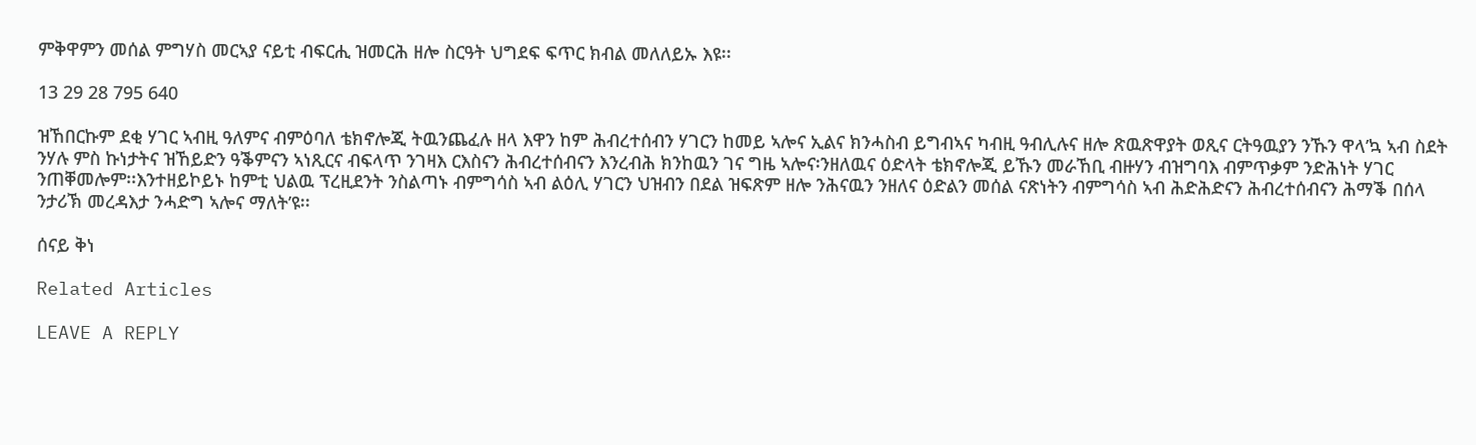ምቅዋምን መሰል ምግሃስ መርኣያ ናይቲ ብፍርሒ ዝመርሕ ዘሎ ስርዓት ህግደፍ ፍጥር ክብል መለለይኡ እዩ፡፡

13 29 28 795 640

ዝኸበርኩም ደቂ ሃገር ኣብዚ ዓለምና ብምዕባለ ቴክኖሎጂ ትዉንጨፈሉ ዘላ እዋን ከም ሕብረተሰብን ሃገርን ከመይ ኣሎና ኢልና ክንሓስብ ይግብኣና ካብዚ ዓብሊሉና ዘሎ ጽዉጽዋያት ወጺና ርትዓዉያን ንኹን ዋላ’ኳ ኣብ ስደት ንሃሉ ምስ ኩነታትና ዝኸይድን ዓቕምናን ኣነጺርና ብፍላጥ ንገዛእ ርእስናን ሕብረተሰብናን እንረብሕ ክንከዉን ገና ግዜ ኣሎና፡ንዘለዉና ዕድላት ቴክኖሎጂ ይኹን መራኸቢ ብዙሃን ብዝግባእ ብምጥቃም ንድሕነት ሃገር ንጠቐመሎም፡፡እንተዘይኮይኑ ከምቲ ህልዉ ፕረዚደንት ንስልጣኑ ብምግሳስ ኣብ ልዕሊ ሃገርን ህዝብን በደል ዝፍጽም ዘሎ ንሕናዉን ንዘለና ዕድልን መሰል ናጽነትን ብምግሳስ ኣብ ሕድሕድናን ሕብረተሰብናን ሕማቕ በሰላ ንታሪኽ መረዳእታ ንሓድግ ኣሎና ማለት’ዩ፡፡

ሰናይ ቅነ

Related Articles

LEAVE A REPLY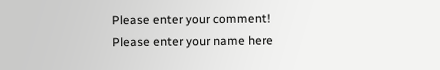Please enter your comment!
Please enter your name here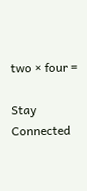two × four =

Stay Connected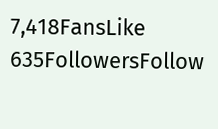7,418FansLike
635FollowersFollow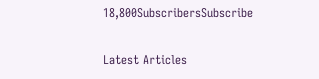18,800SubscribersSubscribe

Latest Articles